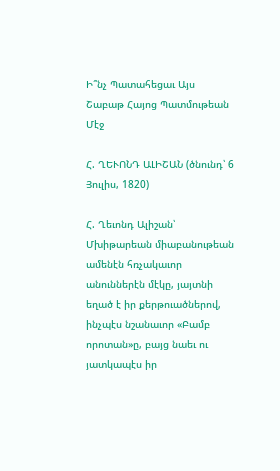Ի՞նչ Պատահեցաւ Այս Շաբաթ Հայոց Պատմութեան Մէջ

Հ. ՂԵՒՈՆԴ ԱԼԻՇԱՆ (ծնունդ՝ 6 Յուլիս, 1820)

Հ. Ղեւոնդ Ալիշան՝ Մխիթարեան միաբանութեան ամենէն հռչակաւոր անուններէն մէկը, յայտնի եղած է իր քերթուածներով, ինչպէս նշանաւոր «Բամբ որոտան»ը, բայց նաեւ ու յատկապէս իր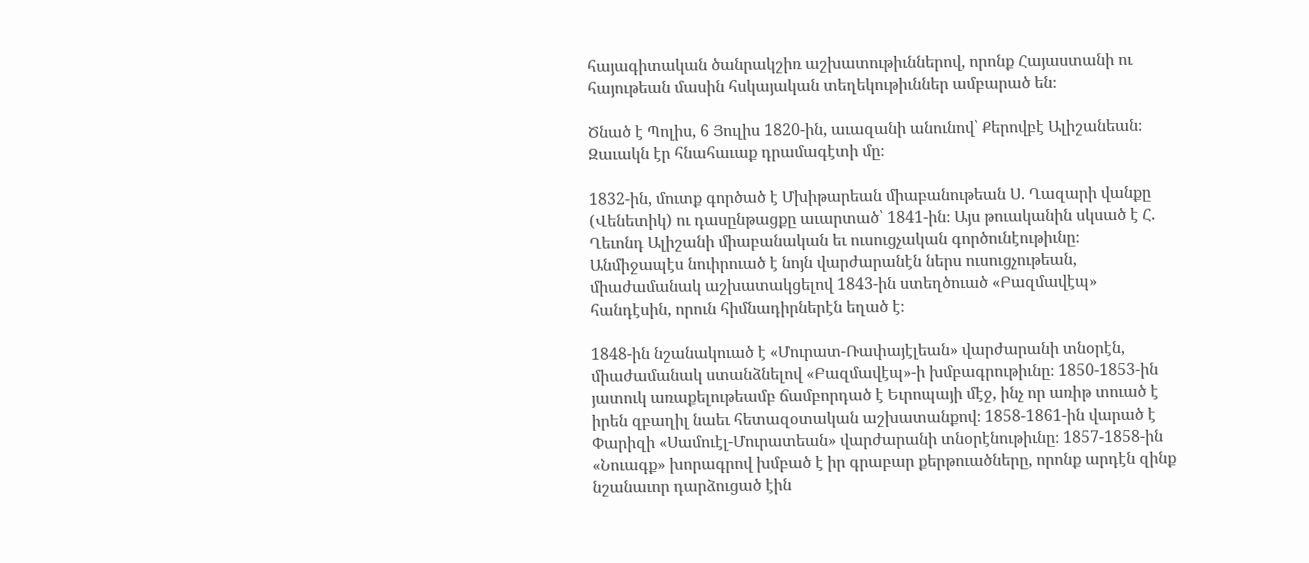հայագիտական ծանրակշիռ աշխատութիւններով, որոնք Հայաստանի ու հայութեան մասին հսկայական տեղեկութիւններ ամբարած են։

Ծնած է Պոլիս, 6 Յուլիս 1820-ին, աւազանի անունով՝ Քերովբէ Ալիշանեան։ Զաւակն էր հնահաւաք դրամագէտի մը։

1832-ին, մուտք գործած է Մխիթարեան միաբանութեան Ս. Ղազարի վանքը (Վենետիկ) ու դասընթացքը աւարտած՝ 1841-ին։ Այս թուականին սկսած է Հ. Ղեւոնդ Ալիշանի միաբանական եւ ուսուցչական գործունէութիւնը։ Անմիջապէս նուիրուած է նոյն վարժարանէն ներս ուսուցչութեան, միաժամանակ աշխատակցելով 1843-ին ստեղծուած «Բազմավէպ» հանդէսին, որուն հիմնադիրներէն եղած է։

1848-ին նշանակուած է «Մուրատ-Ռափայէլեան» վարժարանի տնօրէն, միաժամանակ ստանձնելով «Բազմավէպ»-ի խմբագրութիւնը։ 1850-1853-ին յատուկ առաքելութեամբ ճամբորդած է Եւրոպայի մէջ, ինչ որ առիթ տուած է իրեն զբաղիլ նաեւ հետազօտական աշխատանքով։ 1858-1861-ին վարած է Փարիզի «Սամուէլ-Մուրատեան» վարժարանի տնօրէնութիւնը։ 1857-1858-ին «Նուագք» խորագրով խմբած է իր գրաբար քերթուածները, որոնք արդէն զինք նշանաւոր դարձուցած էին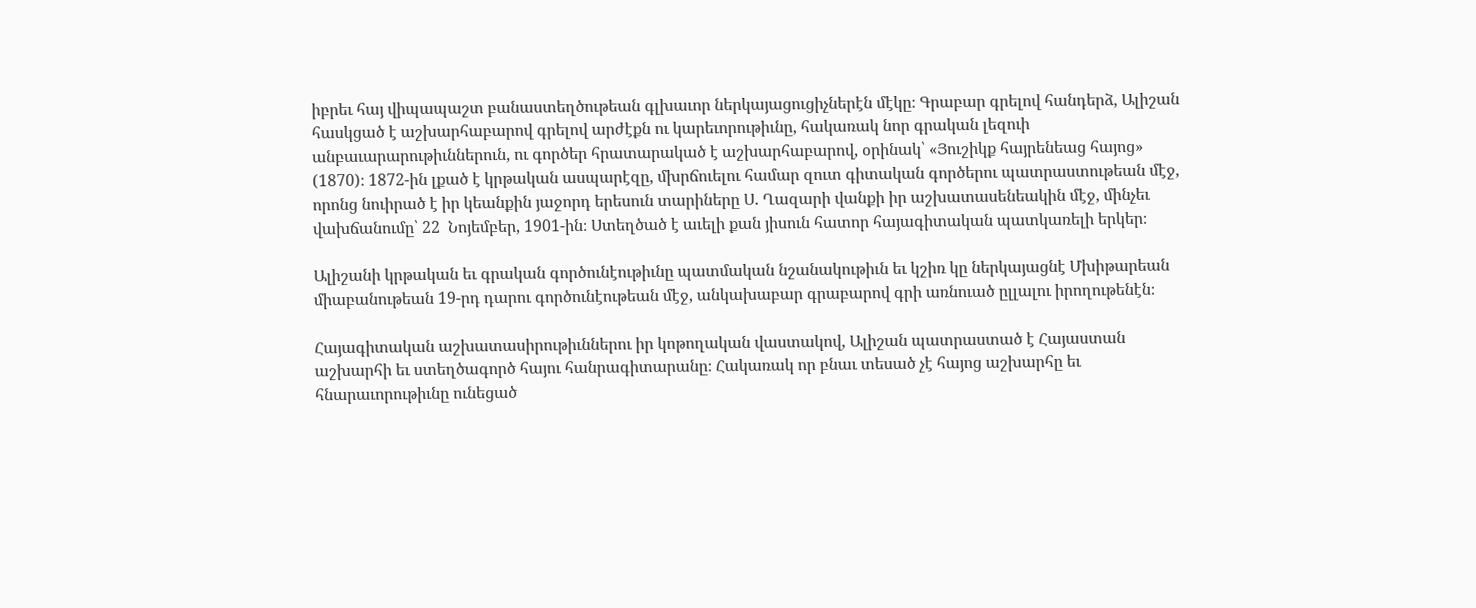իբրեւ հայ վիպապաշտ բանաստեղծութեան գլխաւոր ներկայացուցիչներէն մէկը։ Գրաբար գրելով հանդերձ, Ալիշան հասկցած է աշխարհաբարով գրելով արժէքն ու կարեւորութիւնը, հակառակ նոր գրական լեզուի անբաւարարութիւններուն, ու գործեր հրատարակած է աշխարհաբարով, օրինակ՝ «Յուշիկք հայրենեաց հայոց» (1870)։ 1872-ին լքած է կրթական ասպարէզը, մխրճուելու համար զուտ գիտական գործերու պատրաստութեան մէջ, որոնց նուիրած է իր կեանքին յաջորդ երեսուն տարիները Ս. Ղազարի վանքի իր աշխատասենեակին մէջ, մինչեւ վախճանումը՝ 22  Նոյեմբեր, 1901-ին։ Ստեղծած է աւելի քան յիսուն հատոր հայագիտական պատկառելի երկեր։

Ալիշանի կրթական եւ գրական գործունէութիւնը պատմական նշանակութիւն եւ կշիռ կը ներկայացնէ Մխիթարեան միաբանութեան 19-րդ դարու գործունէութեան մէջ, անկախաբար գրաբարով գրի առնուած ըլլալու իրողութենէն։

Հայագիտական աշխատասիրութիւններու իր կոթողական վաստակով, Ալիշան պատրաստած է Հայաստան աշխարհի եւ ստեղծագործ հայու հանրագիտարանը։ Հակառակ որ բնաւ տեսած չէ հայոց աշխարհը եւ հնարաւորութիւնը ունեցած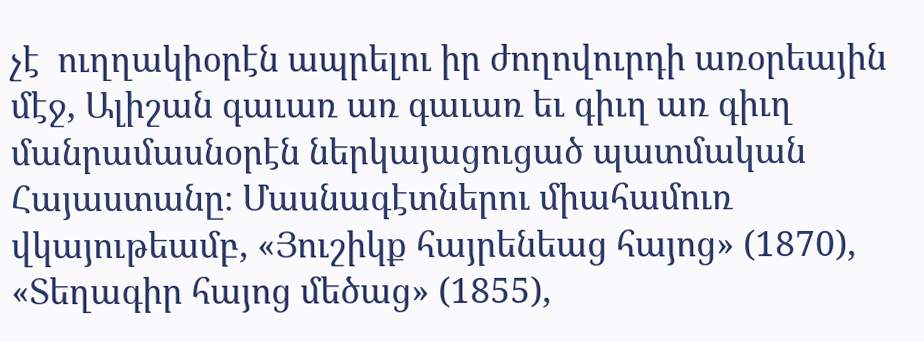չէ  ուղղակիօրէն ապրելու իր ժողովուրդի առօրեային մէջ, Ալիշան գաւառ առ գաւառ եւ գիւղ առ գիւղ մանրամասնօրէն ներկայացուցած պատմական Հայաստանը։ Մասնագէտներու միահամուռ վկայութեամբ, «Յուշիկք հայրենեաց հայոց» (1870), «Տեղագիր հայոց մեծաց» (1855),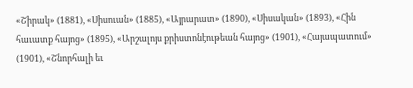«Շիրակ» (1881), «Սիսուան» (1885), «Այրարատ» (1890), «Սիսական» (1893), «Հին հաւատք հայոց» (1895), «Արշալոյս քրիստոնէութեան հայոց» (1901), «Հայապատում» (1901), «Շնորհալի եւ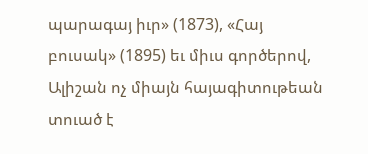պարագայ իւր» (1873), «Հայ բուսակ» (1895) եւ միւս գործերով, Ալիշան ոչ միայն հայագիտութեան տուած է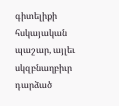գիտելիքի հսկայական պաշար, այլեւ սկզբնաղբիւր դարձած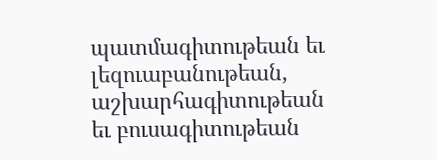պատմագիտութեան եւ լեզուաբանութեան, աշխարհագիտութեան եւ բուսագիտութեան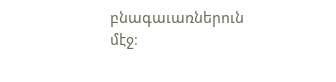բնագաւառներուն մէջ։